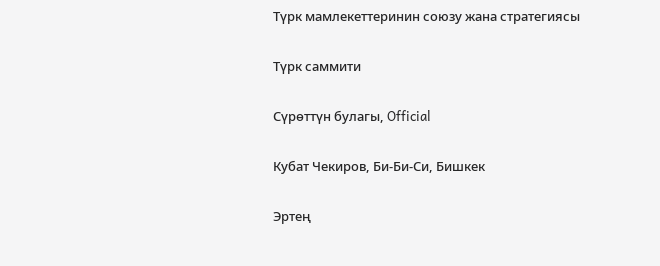Түрк мамлекеттеринин союзу жана стратегиясы

Түрк саммити

Сүрөттүн булагы, Official

Кубат Чекиров, Би-Би-Си, Бишкек

Эртең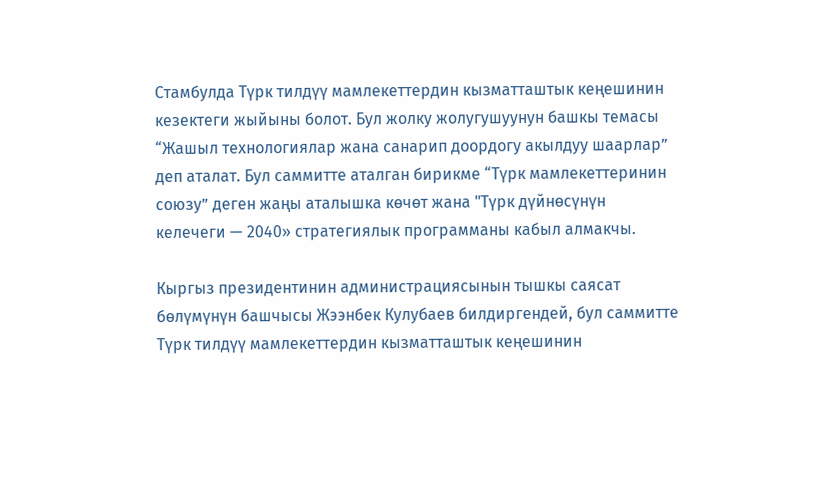Стамбулда Түрк тилдүү мамлекеттердин кызматташтык кеңешинин кезектеги жыйыны болот. Бул жолку жолугушуунун башкы темасы “Жашыл технологиялар жана санарип доордогу акылдуу шаарлар” деп аталат. Бул саммитте аталган бирикме “Түрк мамлекеттеринин союзу” деген жаңы аталышка көчөт жана "Түрк дүйнөсүнүн келечеги — 2040» стратегиялык программаны кабыл алмакчы.

Кыргыз президентинин администрациясынын тышкы саясат бөлүмүнүн башчысы Жээнбек Кулубаев билдиргендей, бул саммитте Түрк тилдүү мамлекеттердин кызматташтык кеңешинин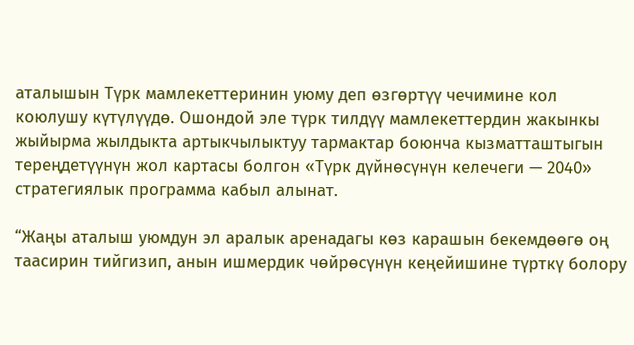аталышын Түрк мамлекеттеринин уюму деп өзгөртүү чечимине кол коюлушу күтүлүүдө. Ошондой эле түрк тилдүү мамлекеттердин жакынкы жыйырма жылдыкта артыкчылыктуу тармактар боюнча кызматташтыгын тереңдетүүнүн жол картасы болгон «Түрк дүйнөсүнүн келечеги — 2040» стратегиялык программа кабыл алынат.

“Жаңы аталыш уюмдун эл аралык аренадагы көз карашын бекемдөөгө оң таасирин тийгизип, анын ишмердик чөйрөсүнүн кеңейишине түрткү болору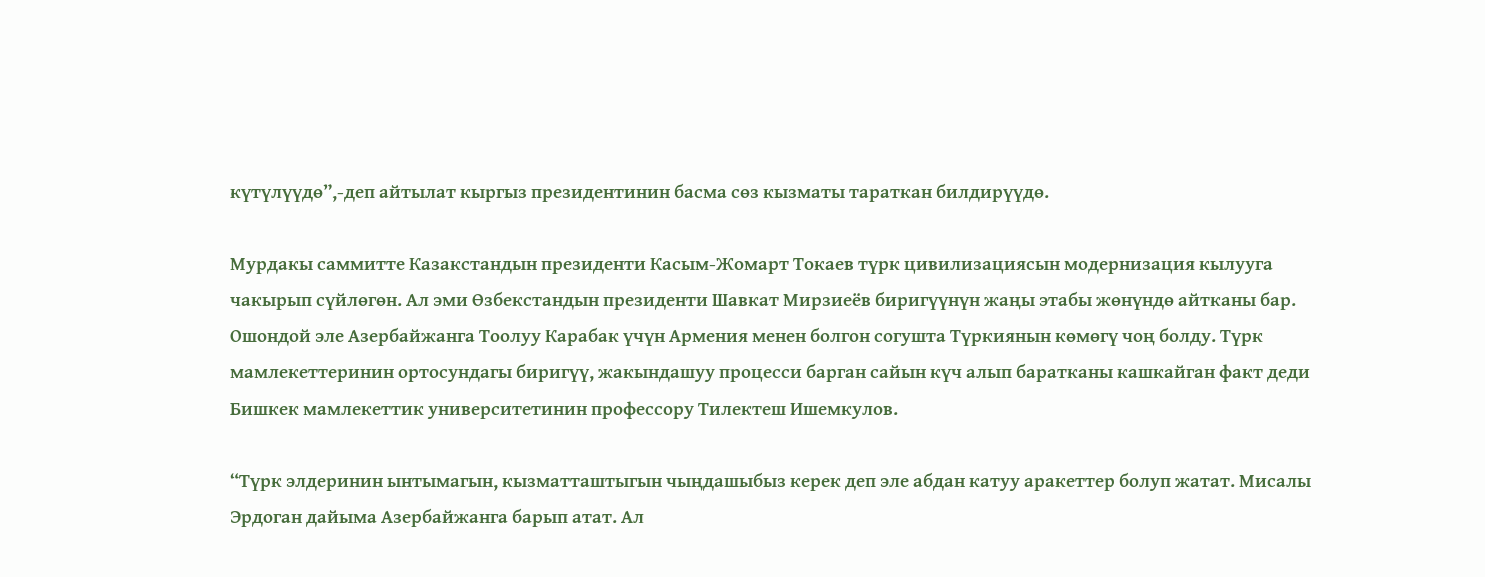күтүлүүдө”,-деп айтылат кыргыз президентинин басма сөз кызматы тараткан билдирүүдө.

Мурдакы саммитте Казакстандын президенти Касым-Жомарт Токаев түрк цивилизациясын модернизация кылууга чакырып сүйлөгөн. Ал эми Өзбекстандын президенти Шавкат Мирзиеёв биригүүнүн жаңы этабы жөнүндө айтканы бар. Ошондой эле Азербайжанга Тоолуу Карабак үчүн Армения менен болгон согушта Түркиянын көмөгү чоң болду. Түрк мамлекеттеринин ортосундагы биригүү, жакындашуу процесси барган сайын күч алып баратканы кашкайган факт деди Бишкек мамлекеттик университетинин профессору Тилектеш Ишемкулов.

“Түрк элдеринин ынтымагын, кызматташтыгын чыңдашыбыз керек деп эле абдан катуу аракеттер болуп жатат. Мисалы Эрдоган дайыма Азербайжанга барып атат. Ал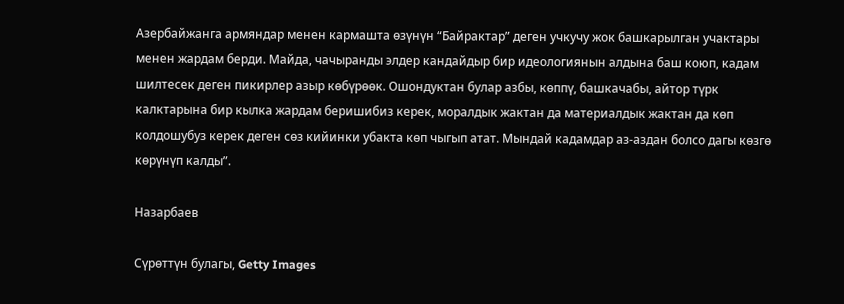Азербайжанга армяндар менен кармашта өзүнүн “Байрактар” деген учкучу жок башкарылган учактары менен жардам берди. Майда, чачыранды элдер кандайдыр бир идеологиянын алдына баш коюп, кадам шилтесек деген пикирлер азыр көбүрөөк. Ошондуктан булар азбы, көппү, башкачабы, айтор түрк калктарына бир кылка жардам беришибиз керек, моралдык жактан да материалдык жактан да көп колдошубуз керек деген сөз кийинки убакта көп чыгып атат. Мындай кадамдар аз-аздан болсо дагы көзгө көрүнүп калды”.

Назарбаев

Сүрөттүн булагы, Getty Images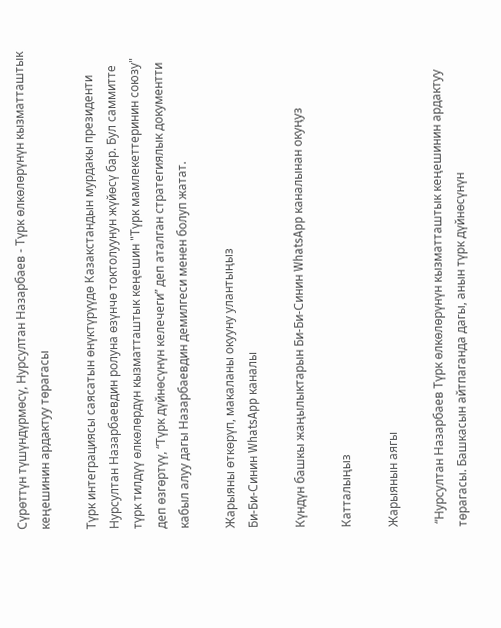Сүрөттүн түшүндүрмөсү, Нурсултан Назарбаев - Түрк өлкөлөрүнүн кызматташтык кеңешинин ардактуу төрагасы

Түрк интеграциясы саясатын өнүктүрүүдө Казакстандын мурдакы президенти Нурсултан Назарбаевдин ролуна өзүнчө токтолуунун жүйөсү бар. Бул саммитте түрк тилдүү өлкөлөрдүн кызматташтык кеңешин "Түрк мамлекеттеринин союзу" деп өзгөртүү, “Түрк дүйнөсүнүн келечеги” деп аталган стратегиялык документти кабыл алуу дагы Назарбаевдин демилгеси менен болуп жатат.

Жарыяны өткөрүп, макаланы окууну улантыңыз
Би-Би-Синин WhatsApp каналы

Күндүн башкы жаңылыктарын Би-Би-Синин WhatsApp каналынан окуңуз

Катталыңыз

Жарыянын аягы

 “Нурсултан Назарбаев Түрк өлкөлөрүнүн кызматташтык кеңешинин ардактуу төрагасы. Башкасын айтпаганда дагы, анын түрк дүйнөсүнүн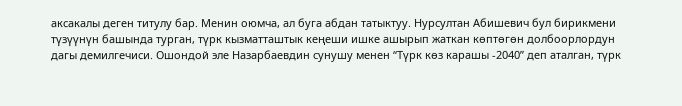аксакалы деген титулу бар. Менин оюмча, ал буга абдан татыктуу. Нурсултан Абишевич бул бирикмени түзүүнүн башында турган, түрк кызматташтык кеңеши ишке ашырып жаткан көптөгөн долбоорлордун дагы демилгечиси. Ошондой эле Назарбаевдин сунушу менен “Түрк көз карашы -2040” деп аталган, түрк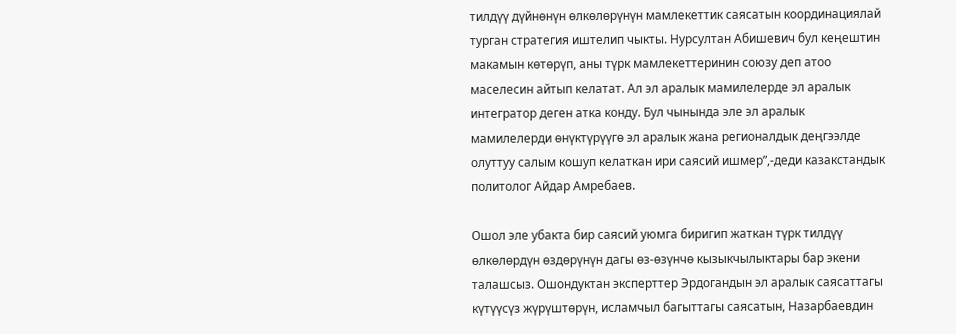тилдүү дүйнөнүн өлкөлөрүнүн мамлекеттик саясатын координациялай турган стратегия иштелип чыкты. Нурсултан Абишевич бул кеңештин макамын көтөрүп, аны түрк мамлекеттеринин союзу деп атоо маселесин айтып келатат. Ал эл аралык мамилелерде эл аралык интегратор деген атка конду. Бул чынында эле эл аралык мамилелерди өнүктүрүүгө эл аралык жана регионалдык деңгээлде олуттуу салым кошуп келаткан ири саясий ишмер”,-деди казакстандык политолог Айдар Амребаев.

Ошол эле убакта бир саясий уюмга биригип жаткан түрк тилдүү өлкөлөрдүн өздөрүнүн дагы өз-өзүнчө кызыкчылыктары бар экени талашсыз. Ошондуктан эксперттер Эрдогандын эл аралык саясаттагы күтүүсүз жүрүштөрүн, исламчыл багыттагы саясатын, Назарбаевдин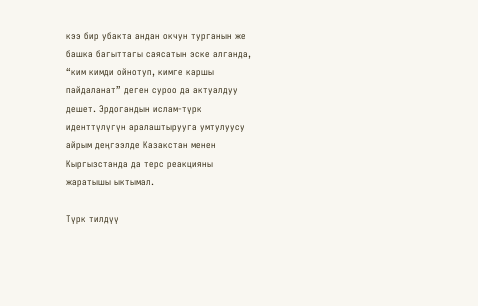кээ бир убакта андан окчун турганын же башка багыттагы саясатын эске алганда, “ким кимди ойнотуп, кимге каршы пайдаланат” деген суроо да актуалдуу дешет. Эрдогандын ислам-түрк иденттүлүгүн аралаштырууга умтулуусу айрым деңгээлде Казакстан менен Кыргызстанда да терс реакцияны жаратышы ыктымал.

Түрк тилдүү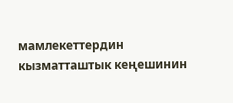мамлекеттердин кызматташтык кеңешинин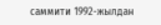саммити 1992-жылдан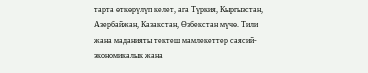тарта өткөрүлүп келет, ага Түркия, Кыргызстан, Азербайжан, Казакстан, Өзбекстан мүчө. Тили жана маданияты тектеш мамлекеттер саясий-экономикалык жана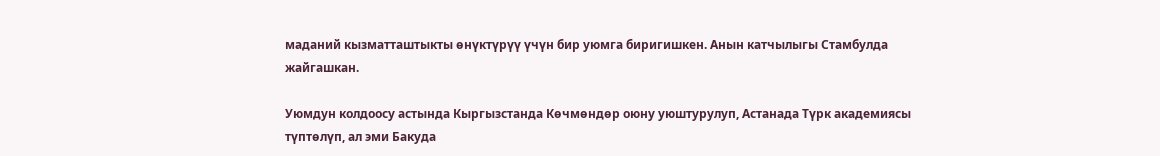маданий кызматташтыкты өнүктүрүү үчүн бир уюмга биригишкен. Анын катчылыгы Стамбулда жайгашкан.

Уюмдун колдоосу астында Кыргызстанда Көчмөндөр оюну уюштурулуп, Астанада Түрк академиясы түптөлүп, ал эми Бакуда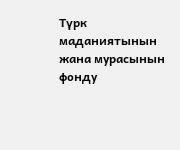Түрк маданиятынын жана мурасынын фонду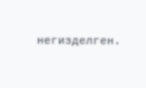негизделген.